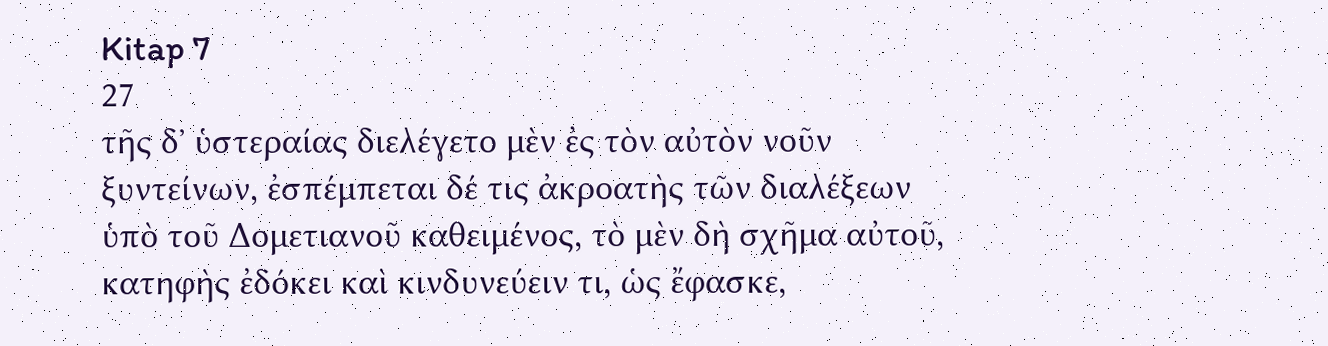Kitap 7
27
τῆς δʼ ὑστεραίας διελέγετο μὲν ἐς τὸν αὐτὸν νοῦν ξυντείνων, ἐσπέμπεται δέ τις ἀκροατὴς τῶν διαλέξεων ὑπὸ τοῦ Δομετιανοῦ καθειμένος, τὸ μὲν δὴ σχῆμα αὐτοῦ, κατηφὴς ἐδόκει καὶ κινδυνεύειν τι, ὡς ἔφασκε,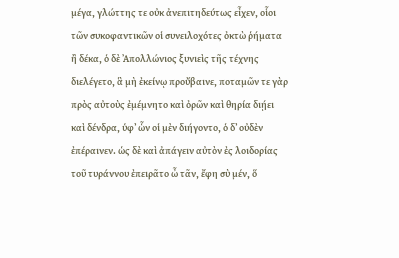μέγα, γλώττης τε οὐκ ἀνεπιτηδεύτως εἶχεν, οἷοι τῶν συκοφαντικῶν οἱ συνειλοχότες ὀκτὼ ῥήματα ἢ δέκα, ὁ δὲ Ἀπολλώνιος ξυνιεὶς τῆς τέχνης διελέγετο, ἃ μὴ ἐκείνῳ προὔβαινε, ποταμῶν τε γὰρ πρὸς αὐτοὺς ἐμέμνητο καὶ ὀρῶν καὶ θηρία διῄει καὶ δένδρα, ὑφʼ ὧν οἱ μὲν διήγοντο, ὁ δʼ οὐδὲν ἐπέραινεν. ὡς δὲ καὶ ἀπάγειν αὐτὸν ἐς λοιδορίας τοῦ τυράννου ἐπειρᾶτο ὦ τᾶν, ἔφη σὺ μέν, ὅ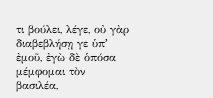τι βούλει, λέγε, οὐ γὰρ διαβεβλήσῃ γε ὑπʼ ἐμοῦ, ἐγὼ δὲ ὁπόσα μέμφομαι τὸν βασιλέα,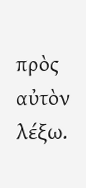πρὸς αὐτὸν λέξω.